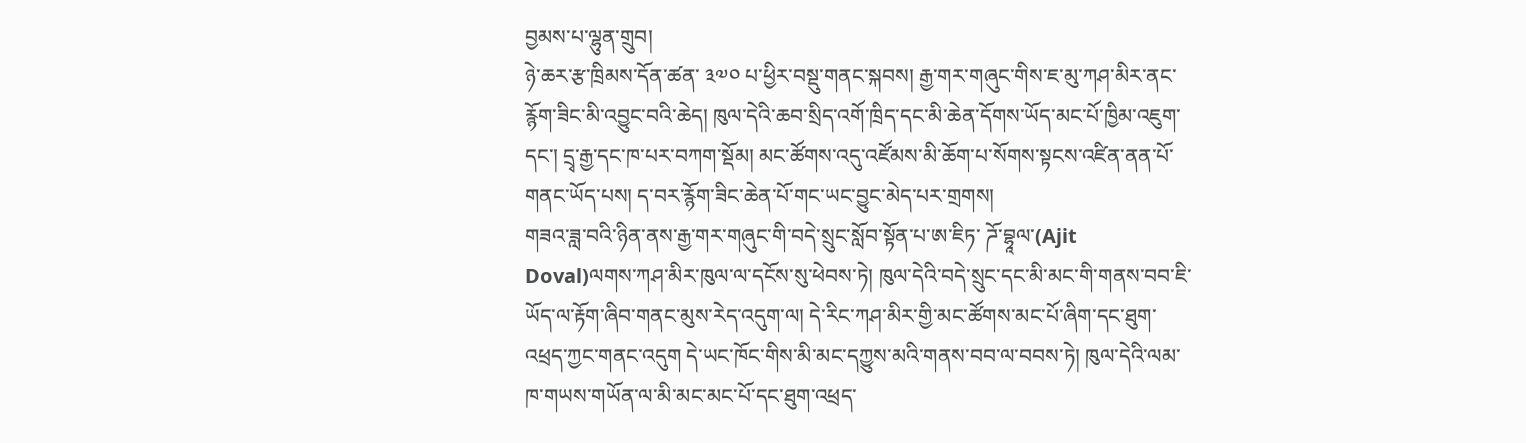བྱམས་པ་ལྷུན་གྲུབ།
ཉེ་ཆར་རྩ་ཁྲིམས་དོན་ཚན་ ༣༧༠ པ་ཕྱིར་བསྡུ་གནང་སྐབས། རྒྱ་གར་གཞུང་གིས་ཇ་མུ་ཀཤ་མིར་ནང་རྙོག་ཟིང་མི་འབྱུང་བའི་ཆེད། ཁུལ་དེའི་ཆབ་སྲིད་འགོ་ཁྲིད་དང་མི་ཆེན་དོགས་ཡོད་མང་པོ་ཁྱིམ་འཇུག་དང་། དྲྭ་རྒྱ་དང་ཁ་པར་བཀག་སྡོམ། མང་ཚོགས་འདུ་འཛོམས་མི་ཆོག་པ་སོགས་སྟངས་འཛིན་ནན་པོ་གནང་ཡོད་པས། ད་བར་རྙོག་ཟིང་ཆེན་པོ་གང་ཡང་བྱུང་མེད་པར་གྲགས།
གཟའ་ཟླ་བའི་ཉིན་ནས་རྒྱ་གར་གཞུང་གི་བདེ་སྲུང་སློབ་སྟོན་པ་ཨ་ཇིཏ་ ཌོ་བྷཱལ་(Ajit Doval)ལགས་ཀཤ་མིར་ཁུལ་ལ་དངོས་སུ་ཕེབས་ཏེ། ཁུལ་དེའི་བདེ་སྲུང་དང་མི་མང་གི་གནས་བབ་ཇི་ཡོད་ལ་རྟོག་ཞིབ་གནང་མུས་རེད་འདུག་ལ། དེ་རིང་ཀཤ་མིར་གྱི་མང་ཚོགས་མང་པོ་ཞིག་དང་ཐུག་འཕྲད་ཀྱང་གནང་འདུག དེ་ཡང་ཁོང་གིས་མི་མང་དཀྱུས་མའི་གནས་བབ་ལ་བབས་ཏེ། ཁུལ་དེའི་ལམ་ཁ་གཡས་གཡོན་ལ་མི་མང་མང་པོ་དང་ཐུག་འཕྲད་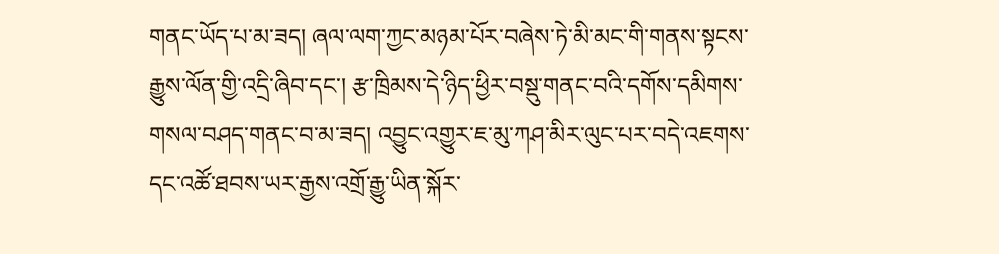གནང་ཡོད་པ་མ་ཟད། ཞལ་ལག་ཀྱང་མཉམ་པོར་བཞེས་ཏེ་མི་མང་གི་གནས་སྟངས་རྒྱུས་ལོན་གྱི་འདྲི་ཞིབ་དང་། རྩ་ཁྲིམས་དེ་ཉིད་ཕྱིར་བསྡུ་གནང་བའི་དགོས་དམིགས་གསལ་བཤད་གནང་བ་མ་ཟད། འབྱུང་འགྱུར་ཇ་མུ་ཀཤ་མིར་ལུང་པར་བདེ་འཇགས་དང་འཚོ་ཐབས་ཡར་རྒྱས་འགྲོ་རྒྱུ་ཡིན་སྐོར་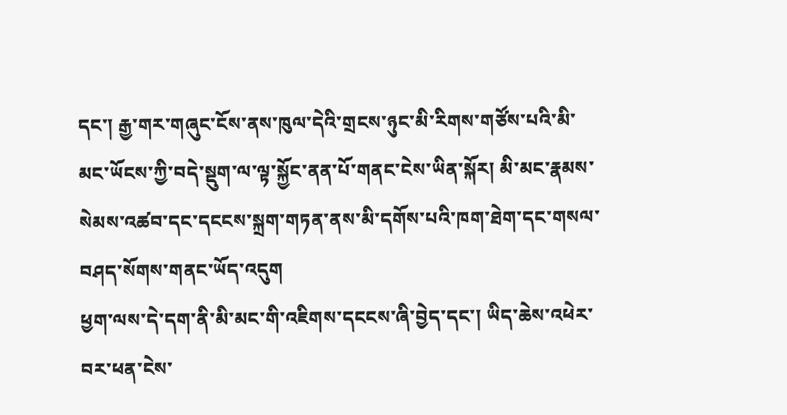དང་། རྒྱ་གར་གཞུང་ངོས་ནས་ཁུལ་དེའི་གྲངས་ཉུང་མི་རིགས་གཙོས་པའི་མི་མང་ཡོངས་ཀྱི་བདེ་སྡུག་ལ་ལྟ་སྐྱོང་ནན་པོ་གནང་ངེས་ཡིན་སྐོར། མི་མང་རྣམས་སེམས་འཚབ་དང་དངངས་སྐྲག་གཏན་ནས་མི་དགོས་པའི་ཁག་ཐེག་དང་གསལ་བཤད་སོགས་གནང་ཡོད་འདུག
ཕྱག་ལས་དེ་དག་ནི་མི་མང་གི་འཇིགས་དངངས་ཞི་བྱེད་དང་། ཡིད་ཆེས་འཕེར་བར་ཕན་ངེས་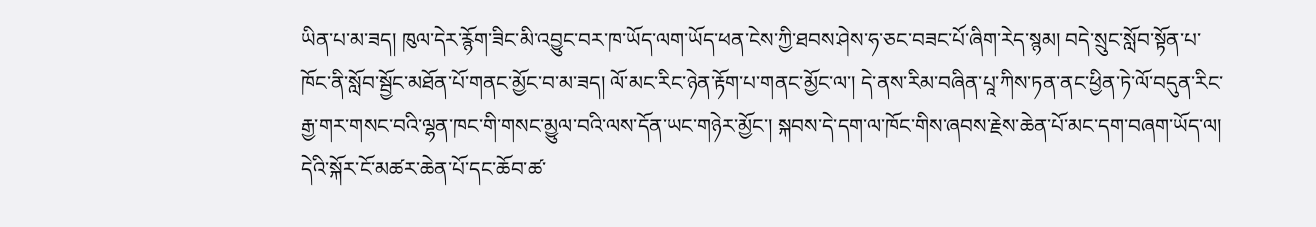ཡིན་པ་མ་ཟད། ཁུལ་དེར་རྙོག་ཟིང་མི་འབྱུང་བར་ཁ་ཡོད་ལག་ཡོད་ཕན་ངེས་ཀྱི་ཐབས་ཤེས་ཧ་ཅང་བཟང་པོ་ཞིག་རེད་སྙམ། བདེ་སྲུང་སློབ་སྟོན་པ་ཁོང་ནི་སློབ་སྦྱོང་མཐོན་པོ་གནང་མྱོང་བ་མ་ཟད། ལོ་མང་རིང་ཉེན་རྟོག་པ་གནང་མྱོང་ལ་། དེ་ནས་རིམ་བཞིན་པཱ་ཀིས་ཏན་ནང་ཕྱིན་ཏེ་ལོ་བདུན་རིང་རྒྱ་གར་གསང་བའི་ལྷན་ཁང་གི་གསང་མྱུལ་བའི་ལས་དོན་ཡང་གཉེར་མྱོང་། སྐབས་དེ་དག་ལ་ཁོང་གིས་ཞབས་རྗེས་ཆེན་པོ་མང་དག་བཞག་ཡོད་ལ། དེའི་སྐོར་ངོ་མཚར་ཆེན་པོ་དང་ཆོབ་ཚ་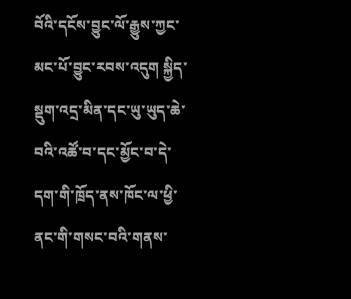བོའི་དངོས་བྱུང་ལོ་རྒྱུས་ཀྱང་མང་པོ་བྱུང་རབས་འདུག སྐྱིད་སྡུག་འདྲ་མིན་དང་ཡུ་ཡུད་ཆེ་བའི་འཚོ་བ་དང་མྱོང་བ་དེ་དག་གི་ཁྲོད་ནས་ཁོང་ལ་ཕྱི་ནང་གི་གསང་བའི་གནས་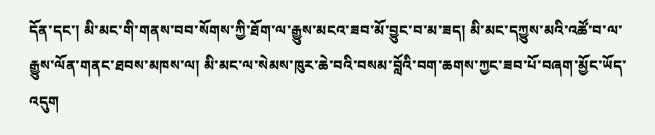དོན་དང་། མི་མང་གི་གནས་བབ་སོགས་ཀྱི་ཐོག་ལ་རྒྱུས་མངའ་ཟབ་མོ་བྱུང་བ་མ་ཟད། མི་མང་དཀྱུས་མའི་འཚོ་བ་ལ་རྒྱུས་ལོན་གནང་ཐབས་མཁས་ལ། མི་མང་ལ་སེམས་ཁུར་ཆེ་བའི་བསམ་བློའི་བག་ཆགས་ཀྱང་ཟབ་པོ་བཞག་མྱོང་ཡོད་འདུག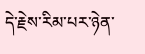དེ་རྗེས་རིམ་པར་ཉེན་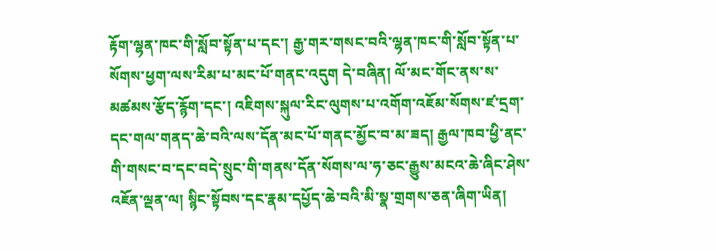རྟོག་ལྷན་ཁང་གི་སློབ་སྟོན་པ་དང་། རྒྱ་གར་གསང་བའི་ལྷན་ཁང་གི་སློབ་སྟོན་པ་སོགས་ཕྱག་ལས་རིམ་པ་མང་པོ་གནང་འདུག དེ་བཞིན། ལོ་མང་གོང་ནས་ས་མཚམས་རྩོད་རྙོག་དང་། འཇིགས་སྐུལ་རིང་ལུགས་པ་འགོག་འཇོམ་སོགས་ཛ་དྲག་དང་གལ་གནད་ཆེ་བའི་ལས་དོན་མང་པོ་གནང་མྱོང་བ་མ་ཟད། རྒྱལ་ཁབ་ཕྱི་ནང་གི་གསང་བ་དང་བདེ་སྲུང་གི་གནས་དོན་སོགས་ལ་ཧ་ཅང་རྒྱུས་མངའ་ཆེ་ཞིང་ཤེས་འཇོན་ལྡན་ལ། སྙིང་སྟོབས་དང་རྣམ་དཔྱོད་ཆེ་བའི་མི་སྣ་གྲགས་ཅན་ཞིག་ཡིན།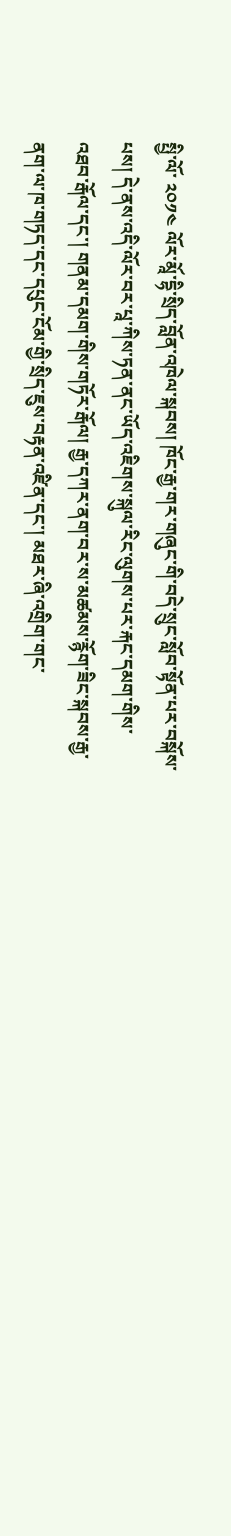སྤྱི་ལོ་ ༢༠༡༤ ལོར་མཱོ་དྷི་སྲིད་བློན་འཁེལ་སྐབས། ཁོང་རྒྱ་གར་གཞུང་གི་བདེ་སྲུང་སློབ་སྟོན་པར་བསྐོས་པས། དེ་ནས་འདི་ལོར་བར་པཱ་ཀིས་ཏན་ནང་ཡོད་འཇིགས་སྐུལ་རིང་ལུགས་པར་རྐང་དམག་གིས་འཐབ་རྒོལ་དང་། གནམ་དམག་གིས་གཏོར་རྒོལ། རྒྱ་དཀར་ནག་བར་ས་མཚམས་རྙོག་ཟིང་སྐབས་རྒྱ་ནག་ལ་ཁ་གཏད་དང་དཔུང་ངོམ་གྱི་སྲིད་ཇུས་བརྟན་འཛིན་དང་། མཐར་ཞི་འགྲིག་གང་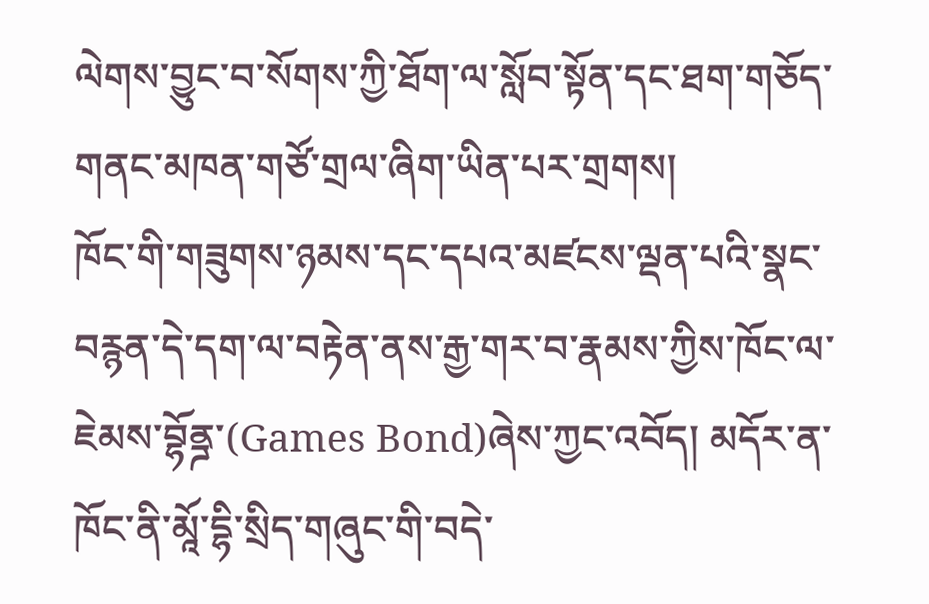ལེགས་བྱུང་བ་སོགས་ཀྱི་ཐོག་ལ་སློབ་སྟོན་དང་ཐག་གཅོད་གནང་མཁན་གཙོ་གྲལ་ཞིག་ཡིན་པར་གྲགས།
ཁོང་གི་གཟུགས་ཉམས་དང་དཔའ་མཛངས་ལྡན་པའི་སྣང་བརྙན་དེ་དག་ལ་བརྟེན་ནས་རྒྱ་གར་བ་རྣམས་ཀྱིས་ཁོང་ལ་ཇེམས་བྷོནྜ་(Games Bond)ཞེས་ཀྱང་འབོད། མདོར་ན་ཁོང་ནི་མཱོ་དྷི་སྲིད་གཞུང་གི་བདེ་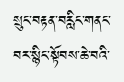སྲུང་བརྟན་བརླིང་གནང་བར་སྙིང་སྟོབས་ཆེ་བའི་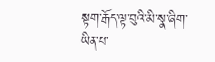སྟག་རྒོད་ལྟ་བུའི་མི་སྣ་ཞིག་ཡིན་པ་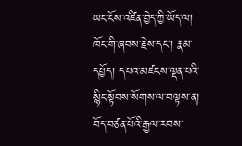ཡང་ངོས་འཛིན་བྱེད་ཀྱི་ཡོད་ལ། ཁོང་གི་ཞབས་རྗེས་དང་། རྣམ་དཔྱོད། དཔའ་མཛངས་ལྡན་པའི་སྙིང་སྟོབས་སོགས་ལ་བལྟས་ན། བོད་བཙན་པོའི་རྒྱལ་རབས་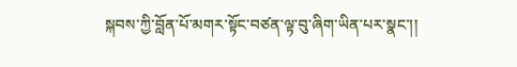སྐབས་ཀྱི་བློན་པོ་མགར་སྟོང་བཙན་ལྟ་བུ་ཞིག་ཡིན་པར་སྣང་།།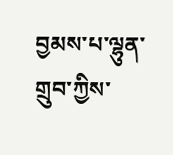བྱམས་པ་ལྷུན་གྲུབ་ཀྱིས་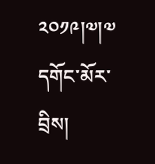༢༠༡༩།༧།༧ དགོང་མོར་བྲིས།